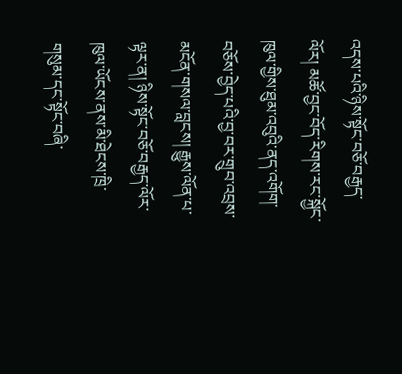འདས་པའི་ཉིས་སྟོང་བཅོ་བརྒྱད་ལོར། མཚོ་བྱང་བོད་རིགས་རང་སྐྱོང་ཁུལ་གྱིས་ཐུམ་འབུའི་ནད་འགོག་བཅོས་བྱེད་པའི་བྱ་བར་གྲུབ་འབྲས་མངོན་གསལ་བླངས། རྒྱུས་ལོན་པ་ལྟར་ན། ཉིས་སྟོང་བཅོ་བརྒྱད་ལོར་ཁུལ་ཡོངས་ནས་མི་ཐེངས་ཁྲི་གསུམ་དང་སྟོང་བཞི་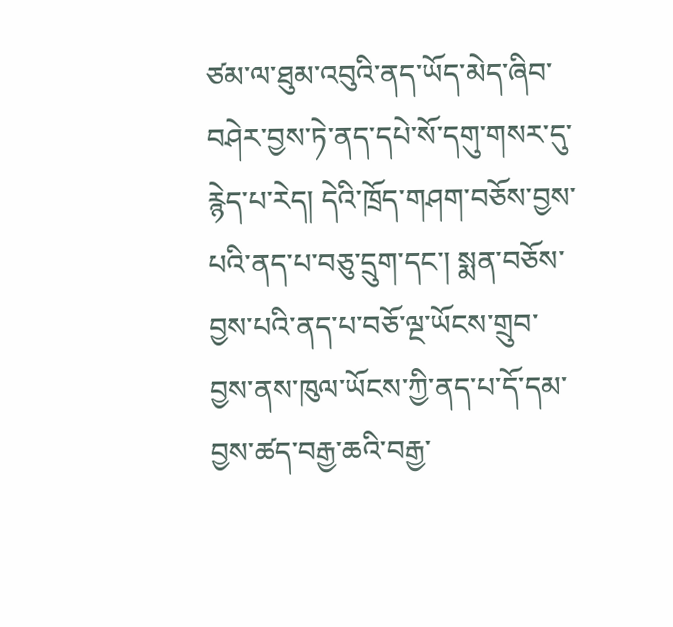ཙམ་ལ་ཐུམ་འབུའི་ནད་ཡོད་མེད་ཞིབ་བཤེར་བྱས་ཏེ་ནད་དཔེ་སོ་དགུ་གསར་དུ་རྙེད་པ་རེད། དེའི་ཁྲོད་གཤག་བཅོས་བྱས་པའི་ནད་པ་བཅུ་དྲུག་དང་། སྨན་བཅོས་བྱས་པའི་ནད་པ་བཅོ་ལྔ་ཡོངས་གྲུབ་བྱས་ནས་ཁུལ་ཡོངས་ཀྱི་ནད་པ་དོ་དམ་བྱས་ཚད་བརྒྱ་ཆའི་བརྒྱ་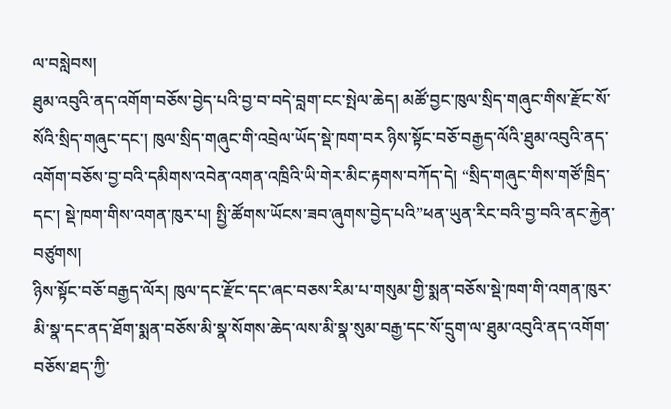ལ་བསླེབས།
ཐུམ་འབུའི་ནད་འགོག་བཅོས་བྱེད་པའི་བྱ་བ་བདེ་བླག་ངང་སྤེལ་ཆེད། མཚོ་བྱང་ཁུལ་སྲིད་གཞུང་གིས་རྫོང་སོ་སོའི་སྲིད་གཞུང་དང་། ཁུལ་སྲིད་གཞུང་གི་འབྲེལ་ཡོད་སྡེ་ཁག་བར ཉིས་སྟོང་བཅོ་བརྒྱད་ལོའི་ཐུམ་འབུའི་ནད་འགོག་བཅོས་བྱ་བའི་དམིགས་འབེན་འགན་འཁྲིའི་ཡི་གེར་མིང་རྟགས་བཀོད་དེ། “སྲིད་གཞུང་གིས་གཙོ་ཁྲིད་དང་། སྡེ་ཁག་གིས་འགན་ཁུར་པ། སྤྱི་ཚོགས་ཡོངས་ཟབ་ཞུགས་བྱེད་པའི”ཕན་ཡུན་རིང་བའི་བྱ་བའི་ནང་རྐྱེན་བཙུགས།
ཉིས་སྟོང་བཅོ་བརྒྱད་ལོར། ཁུལ་དང་རྫོང་དང་ཞང་བཅས་རིམ་པ་གསུམ་གྱི་སྨན་བཅོས་སྡེ་ཁག་གི་འགན་ཁུར་མི་སྣ་དང་ནད་ཐོག་སྨན་བཅོས་མི་སྣ་སོགས་ཆེད་ལས་མི་སྣ་སུམ་བརྒྱ་དང་སོ་དྲུག་ལ་ཐུམ་འབུའི་ནད་འགོག་བཅོས་ཐད་ཀྱི་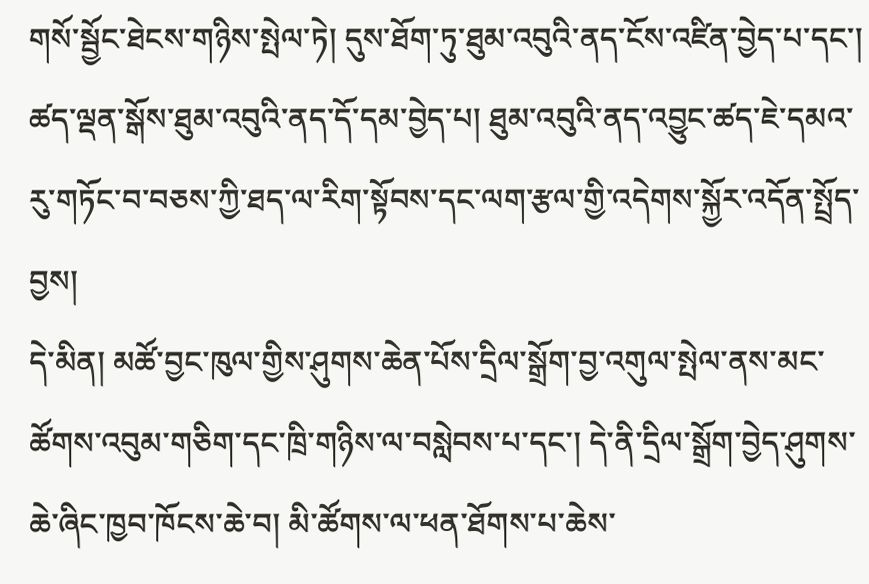གསོ་སྦྱོང་ཐེངས་གཉིས་སྤེལ་ཏེ། དུས་ཐོག་ཏུ་ཐུམ་འབུའི་ནད་ངོས་འཛིན་བྱེད་པ་དང་། ཚད་ལྡན་སྒོས་ཐུམ་འབུའི་ནད་དོ་དམ་བྱེད་པ། ཐུམ་འབུའི་ནད་འབྱུང་ཚད་ཇེ་དམའ་རུ་གཏོང་བ་བཅས་ཀྱི་ཐད་ལ་རིག་སྟོབས་དང་ལག་རྩལ་གྱི་འདེགས་སྐྱོར་འདོན་སྤྲོད་བྱས།
དེ་མིན། མཚོ་བྱང་ཁུལ་གྱིས་ཤུགས་ཆེན་པོས་དྲིལ་སྒྲོག་བྱ་འགུལ་སྤེལ་ནས་མང་ཚོགས་འབུམ་གཅིག་དང་ཁྲི་གཉིས་ལ་བསླེབས་པ་དང་། དེ་ནི་དྲིལ་སྒྲོག་བྱེད་ཤུགས་ཆེ་ཞིང་ཁྱབ་ཁོངས་ཆེ་བ། མི་ཚོགས་ལ་ཕན་ཐོགས་པ་ཆེས་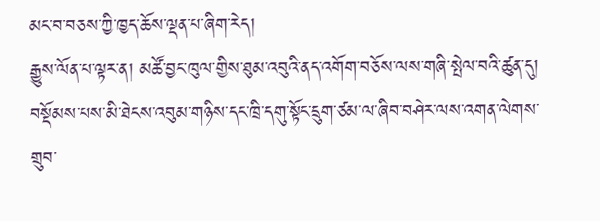མང་བ་བཅས་ཀྱི་ཁྱད་ཆོས་ལྡན་པ་ཞིག་རེད།
རྒྱུས་ལོན་པ་ལྟར་ན། མཚོ་བྱང་ཁུལ་གྱིས་ཐུམ་འབུའི་ནད་འགོག་བཅོས་ལས་གཞི་སྤེལ་བའི་ཚུན་དུ། བསྡོམས་པས་མི་ཐེངས་འབུམ་གཉིས་དང་ཁྲི་དགུ་སྟོང་དྲུག་ཙམ་ལ་ཞིབ་བཤེར་ལས་འགན་ལེགས་གྲུབ་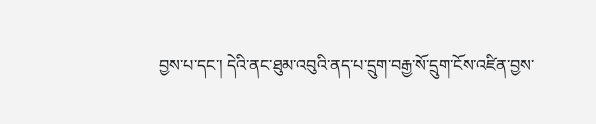བྱས་པ་དང་། དེའི་ནང་ཐུམ་འབུའི་ནད་པ་དྲུག་བརྒྱ་སོ་དྲུག་ངོས་འཛིན་བྱས་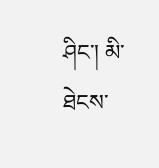ཤིང་། མི་ཐེངས་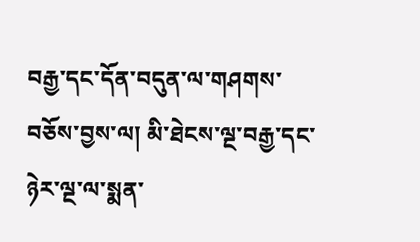བརྒྱ་དང་དོན་བདུན་ལ་གཤགས་བཅོས་བྱས་ལ། མི་ཐེངས་ལྔ་བརྒྱ་དང་ཉེར་ལྔ་ལ་སྨན་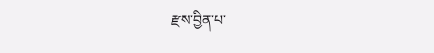རྫས་བྱིན་པ་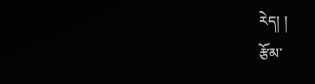རེད། །
རྩོམ་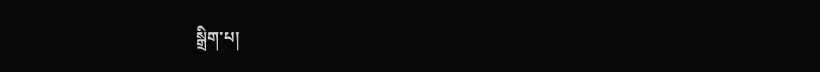སྒྲིག་པ།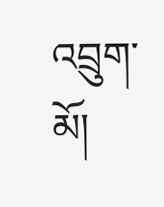འབྲུག་མོ།